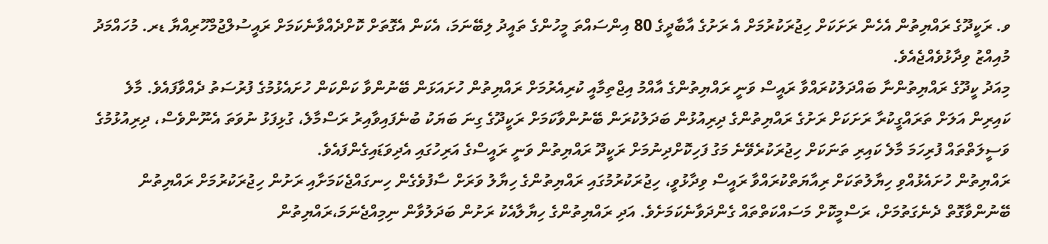ވ. ރަކީދޫގެ ރައްޔިތުން އެހެން ރަށަކަށް ހިޖުރަކުރުމަށް އެ ރަށުގެ އާބާދީގެ 80 އިންސައްތަ މީހުންގެ ތައީދު ލިބޭނަމަ، އެކަން އެގޮތަށް ކޮށްދެއްވާނެކަމަށް ރައީސުލްޖުމްހޫރިއްޔާ ޑރ. މުހައްމަދު މުއިއްޒު ވިދާޅުވެއްޖެއެވެ.
މިއަދު ކީދޫގެ ރައްޔިތުންނާ ބައްދަލުކުރައްވާ ރައީސް ވަނީ ރައްޔިތުންގެ އާއްމު އިޖްތިމާއީ ކުރިއެރުމަށް ރައްޔިތުން ހުށައަޅަން ބޭނުންވާ ކަންކަން ހުށައެޅުމުގެ ފުރުސަތު ދެއްވާފައެވެ. މާލެ ކައިރިން އަލަށް ތަރައްގީކުރާ ރަށަކަށް ރަށުގެ ރައްޔިތުންގެ ދިރިއުޅުން ބަދަލުކުރަން ބޭނުންވާކަމަށް ރަކީދޫގެ ގިނަ ބަޔަކު ބުނެފައިވާއިރު ރަސްމާލެ، ގުޅިފަޅު ނުވަތަ އެނޫންވެސް، ދިރިއުޅުމުގެ ވަސީލަތްތައް ފުރިހަމަ މާލެ ކައިރި ތަނަކަށް ހިޖުރަކުރެވޭނެ މަގު ފަހިކޮށްދިނުމަށް ރަކީދޫ ރައްޔިތުން ވަނީ ރައީސްގެ އަރިހުގައި އެދިވަޑައިގެންފައެވެ.
ރައްޔިތުން ހުށައެޅުއްވި ހިޔާލުތަކަށް ރިއާޔަތްކުރައްވާ ރައީސް ވިދާޅުވީ، ހިޖުރަކުރުމުގައި ރައްޔިތުންގެ ހިޔާލު ވަރަށް ސާފުވެގެން ހިނގައްޖެކަމަށާއި ރަށުން ހިޖުރަކުރުމަށް ރައްޔިތުން ބޭނުންވާގޮތް ދެނެގަތުމަށް، ރަސްމީކޮށް މަސައްކަތްތައް ގެންދަވާނެކަމަށެވެ. އަދި ރައްޔިތުންގެ ހިޔާލާއެކު ރަށުން ބަދަލުވާން ނިމިއްޖެނަމަ،ރައްޔިތުން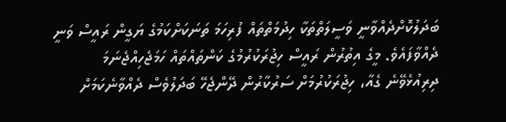ބަދަލުކޮށްދެއްވާނީ ވަސީލަތްތަކާ ހިދުމަތްތައް ފުރިހަމަ ތަނަކަށްކަމުގެ ޔަގީން ރައީސް ވަނީ ދެއްވާފައެވެ. މީގެ އިތުރުން ރައީސް ހިޖުރަކުރުމުގެ ކަންތައްތައް ހަމަޖެހިއްޖެނަމަ ދިރިއުޅެވޭނެ ގެއާ، ހިޖުރަކުރުމަށް ސަރުކާރުން ދޭންޖެހޭ ބަދަލުވެސް ދެއްވާނެކަމަށް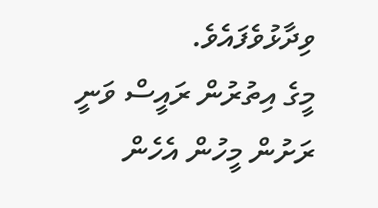ވިދާޅުވެފައެވެ.
މީގެ އިތުރުން ރައީސް ވަނީ ރަށުން މީހުން އެހެން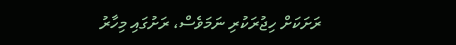ރަށަކަށް ހިޖުރަކުރި ނަމަވެސް، ރަށުގައި މިހާރު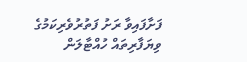ފަށާފައިވާ ރަށު ފަތުރުވެރިކަމުގެ ވިޔަފާރިތައް ހުއްޓާލަން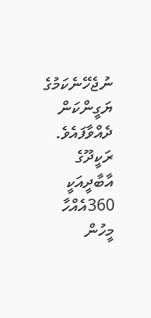ނުޖެހޭނެކަމުގެ ޔަގީންކަން ދެއްވާފައެވެ.
ރަކީދޫގެ އާބާދީއަކީ 360އެއްހާ މީހުން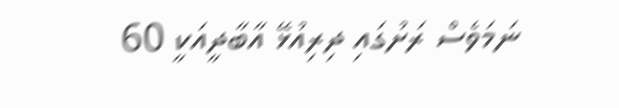ނަމަވެސް ރަށުގައި ދިރިއުޅޭ އާބާދީއަކީ 60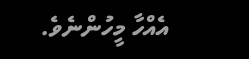އެއްހާ މީހުންނެވެ.